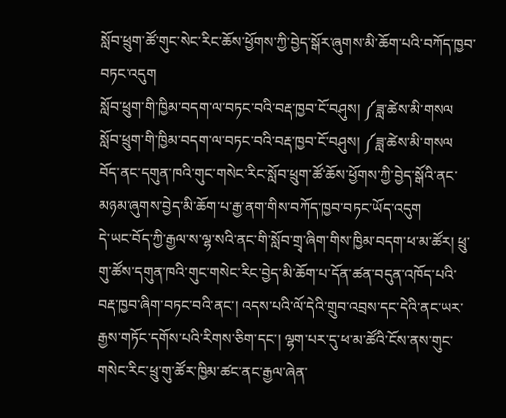སློབ་ཕྲུག་ཚོ་གུང་སེང་རིང་ཆོས་ཕྱོགས་ཀྱི་བྱེད་སྒོར་ཞུགས་མི་ཆོག་པའི་བཀོད་ཁྱབ་བཏང་འདུག
སློབ་ཕྲུག་གི་ཁྱིམ་བདག་ལ་བཏང་བའི་བརྡ་ཁྱབ་ངོ་བཤུས། ༼ཟླ་ཚེས་མི་གསལ སློབ་ཕྲུག་གི་ཁྱིམ་བདག་ལ་བཏང་བའི་བརྡ་ཁྱབ་ངོ་བཤུས། ༼ཟླ་ཚེས་མི་གསལ
བོད་ནང་དགུན་ཁའི་གུང་གསེང་རིང་སློབ་ཕྲུག་ཚོ་ཆོས་ཕྱོགས་ཀྱི་བྱེད་སྒོའི་ནང་མཉམ་ཞུགས་བྱེད་མི་ཆོག་པ་རྒྱ་ནག་གིས་བཀོད་ཁྱབ་བཏང་ཡོད་འདུག
དེ་ཡང་བོད་ཀྱི་རྒྱལ་ས་ལྷ་སའི་ནང་གི་སློབ་གྲྭ་ཞིག་གིས་ཁྱིམ་བདག་ཕ་མ་ཚོར། ཕྲུ་གུ་ཚོས་དགུན་ཁའི་གུང་གསེང་རིང་བྱེད་མི་ཆོག་པ་དོན་ཚན་བདུན་འཁོད་པའི་བརྡ་ཁྱབ་ཞིག་བཏང་བའི་ནང་། འདས་པའི་ལོ་དེའི་གྲུབ་འབྲས་དང་དེའི་ནང་ཡར་རྒྱས་གཏོང་དགོས་པའི་རིགས་ཅིག་དང་། ལྷག་པར་དུ་ཕ་མ་ཚོའི་ངོས་ནས་གུང་གསེང་རིང་ཕྲུ་གུ་ཚོར་ཁྱིམ་ཚང་ནང་རྒྱལ་ཞེན་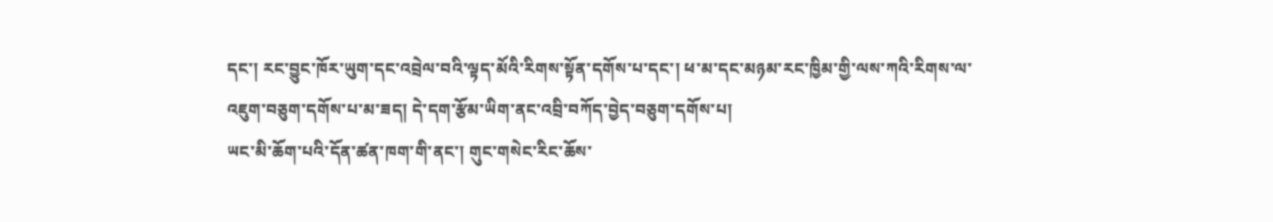དང་། རང་བྱུང་ཁོར་ཡུག་དང་འབྲེལ་བའི་ལྟད་མོའི་རིགས་སྟོན་དགོས་པ་དང་། ཕ་མ་དང་མཉམ་རང་ཁྱིམ་གྱི་ལས་ཀའི་རིགས་ལ་འཇུག་བཅུག་དགོས་པ་མ་ཟད། དེ་དག་རྩོམ་ཡིག་ནང་འབྲི་བཀོད་བྱེད་བཅུག་དགོས་པ།
ཡང་མི་ཆོག་པའི་དོན་ཚན་ཁག་གི་ནང་། གུང་གསེང་རིང་ཆོས་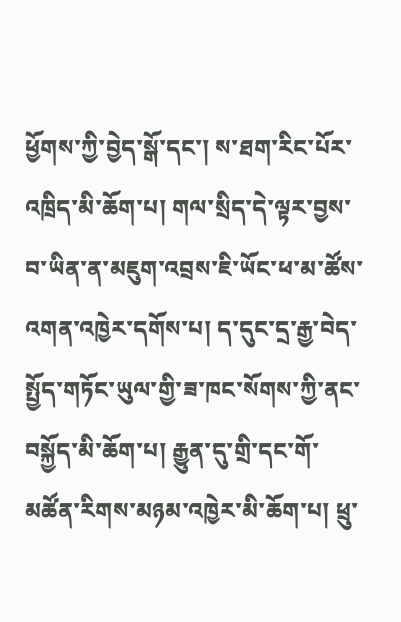ཕྱོགས་ཀྱི་བྱེད་སྒོ་དང་། ས་ཐག་རིང་པོར་འཁྲིད་མི་ཆོག་པ། གལ་སྲིད་དེ་ལྟར་བྱས་བ་ཡིན་ན་མཇུག་འབྲས་ཇི་ཡོང་ཕ་མ་ཚོས་འགན་འཁྱེར་དགོས་པ། ད་དུང་དྲ་རྒྱ་བེད་སྤྱོད་གཏོང་ཡུལ་གྱི་ཟ་ཁང་སོགས་ཀྱི་ནང་བསྐྱོད་མི་ཆོག་པ། རྒྱུན་དུ་གྲི་དང་གོ་མཚོན་རིགས་མཉམ་འཁྱེར་མི་ཆོག་པ། ཕྲུ་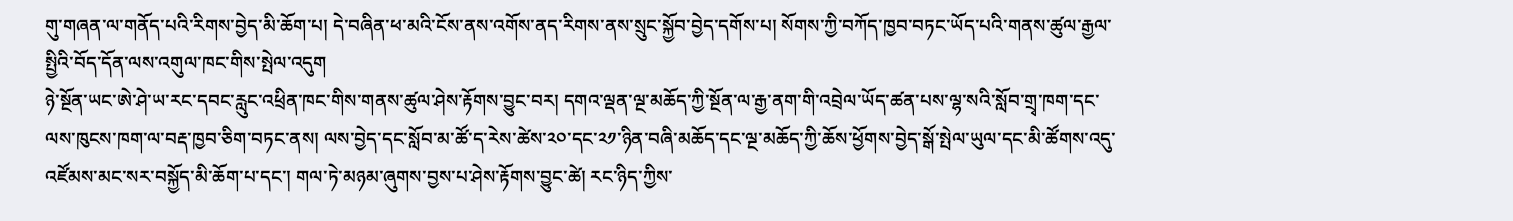གུ་གཞན་ལ་གནོད་པའི་རིགས་བྱེད་མི་ཆོག་པ། དེ་བཞིན་ཕ་མའི་ངོས་ནས་འགོས་ནད་རིགས་ནས་སྲུང་སྐྱོབ་བྱེད་དགོས་པ། སོགས་ཀྱི་བཀོད་ཁྱབ་བཏང་ཡོད་པའི་གནས་ཚུལ་རྒྱལ་སྤྱིའི་བོད་དོན་ལས་འགུལ་ཁང་གིས་སྤེལ་འདུག
ཉེ་སྔོན་ཡང་ཨེ་ཤེ་ཡ་རང་དབང་རླུང་འཕྲིན་ཁང་གིས་གནས་ཚུལ་ཤེས་རྟོགས་བྱུང་བར། དགའ་ལྡན་ལྔ་མཆོད་ཀྱི་སྔོན་ལ་རྒྱ་ནག་གི་འབྲེལ་ཡོད་ཚན་པས་ལྷ་སའི་སློབ་གྲྭ་ཁག་དང་ལས་ཁུངས་ཁག་ལ་བརྡ་ཁྱབ་ཅིག་བཏང་ནས། ལས་བྱེད་དང་སློབ་མ་ཚོ་ད་རེས་ཚེས་༢༠་དང་༢༡་ཉིན་བཞི་མཆོད་དང་ལྔ་མཆོད་ཀྱི་ཆོས་ཕྱོགས་བྱེད་སྒོ་སྤེལ་ཡུལ་དང་མི་ཚོགས་འདུ་འཛོམས་མང་སར་བསྐྱོད་མི་ཆོག་པ་དང་། གལ་ཏེ་མཉམ་ཞུགས་བྱས་པ་ཤེས་རྟོགས་བྱུང་ཚེ། རང་ཉིད་ཀྱིས་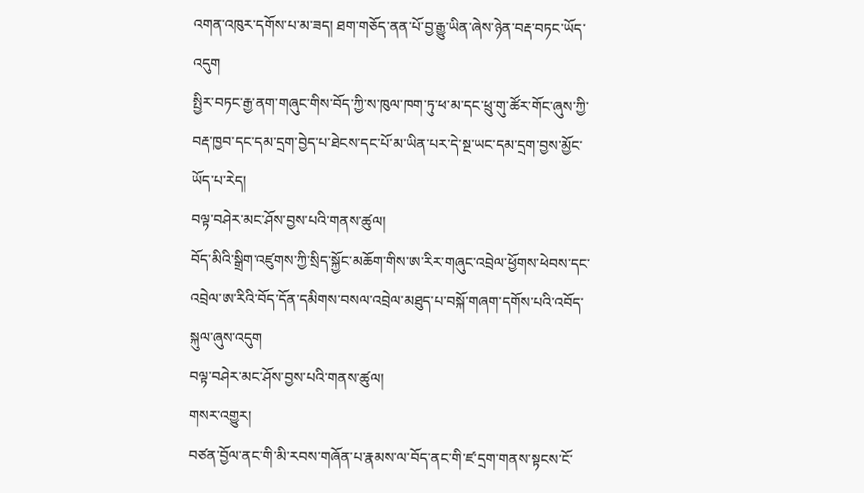འགན་འཁུར་དགོས་པ་མ་ཟད། ཐག་གཅོད་ནན་པོ་བྱ་རྒྱུ་ཡིན་ཞེས་ཉེན་བརྡ་བཏང་ཡོད་འདུག
སྤྱིར་བཏང་རྒྱ་ནག་གཞུང་གིས་བོད་ཀྱི་ས་ཁུལ་ཁག་ཏུ་ཕ་མ་དང་ཕྲུ་གུ་ཚོར་གོང་ཞུས་ཀྱི་བརྡ་ཁྱབ་དང་དམ་དྲག་བྱེད་པ་ཐེངས་དང་པོ་མ་ཡིན་པར་དེ་སྔ་ཡང་དམ་དྲག་བྱས་མྱོང་ཡོད་པ་རེད།
བལྟ་བཤེར་མང་ཤོས་བྱས་པའི་གནས་ཚུལ།
བོད་མིའི་སྒྲིག་འཛུགས་ཀྱི་སྲིད་སྐྱོང་མཆོག་གིས་ཨ་རིར་གཞུང་འབྲེལ་ཕྱོགས་ཕེབས་དང་འབྲེལ་ཨ་རིའི་བོད་དོན་དམིགས་བསལ་འབྲེལ་མཐུད་པ་བསྐོ་གཞག་དགོས་པའི་འབོད་སྐུལ་ཞུས་འདུག
བལྟ་བཤེར་མང་ཤོས་བྱས་པའི་གནས་ཚུལ།
གསར་འགྱུར།
བཙན་བྱོལ་ནང་གི་མི་རབས་གཞོན་པ་རྣམས་ལ་བོད་ནང་གི་ཛ་དྲག་གནས་སྟངས་ངོ་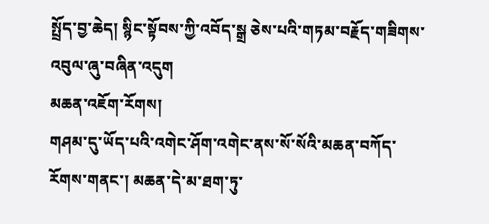སྤྲོད་བྱ་ཆེད། སྙིང་སྟོབས་ཀྱི་འབོད་སྒྲ ཅེས་པའི་གཏམ་བརྗོད་གཟིགས་འབུལ་ཞུ་བཞིན་འདུག
མཆན་འཇོག་རོགས།
གཤམ་དུ་ཡོད་པའི་འགེང་ཤོག་འགེང་ནས་སོ་སོའི་མཆན་བཀོད་རོགས་གནང་། མཆན་དེ་མ་ཐག་ཏུ་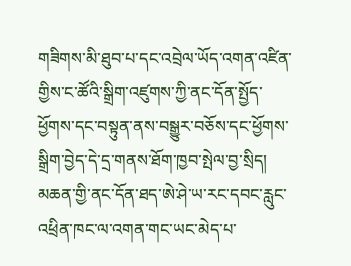གཟིགས་མི་ཐུབ་པ་དང་འབྲེལ་ཡོད་འགན་འཛིན་གྱིས་ང་ཚོའི་སྒྲིག་འཛུགས་ཀྱི་ནང་དོན་སྤྱོད་ཕྱོགས་དང་བསྟུན་ནས་བསྒྱུར་བཅོས་དང་ཕྱོགས་སྒྲིག་བྱེད་དེ་དྲ་གནས་ཐོག་ཁྱབ་སྤེལ་བྱ་སྲིད། མཆན་གྱི་ནང་དོན་ཐད་ཨེ་ཤེ་ཡ་རང་དབང་རླུང་འཕྲིན་ཁང་ལ་འགན་གང་ཡང་མེད་པ་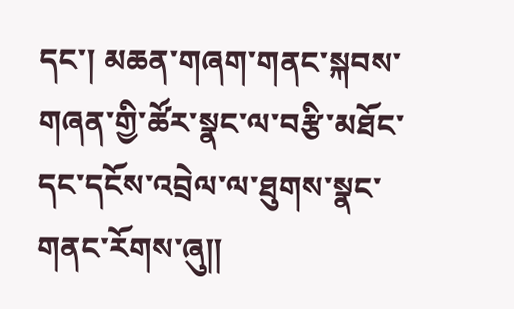དང་། མཆན་གཞག་གནང་སྐབས་གཞན་གྱི་ཚོར་སྣང་ལ་བརྩི་མཐོང་དང་དངོས་འབྲེལ་ལ་ཐུགས་སྣང་གནང་རོགས་ཞུ༎